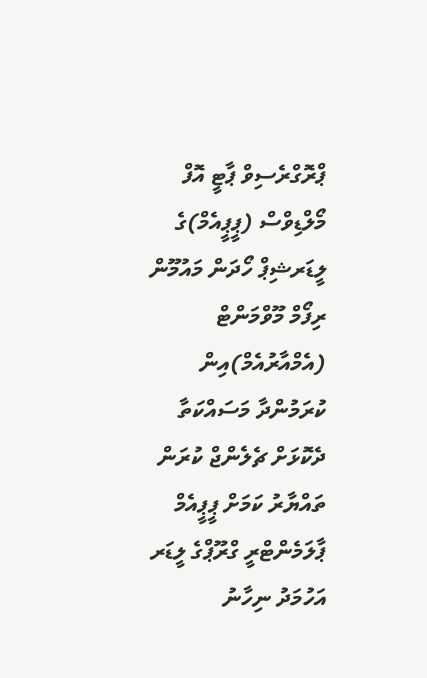ޕްރޮގްރެސިވް ޕާޓީ އޮފް މޯލްޑިވްސް (ޕީޕީއެމް)ގެ ލީޑަރޝިޕް ހޯދަން މައުމޫން ރިފޯމް މޫވްމަންޓް (އެމްއާރުއެމް)އިން ކުރަމުންދާ މަސައްކަތާ ދެކޮޅަށް ޗެލެންޖް ކުރަން ތައްޔާރު ކަމަށް ޕީޕީއެމް ޕާލަމެންޓްރީ ގްރޫޕްގެ ލީޑަރ އަހުމަދު ނިހާނު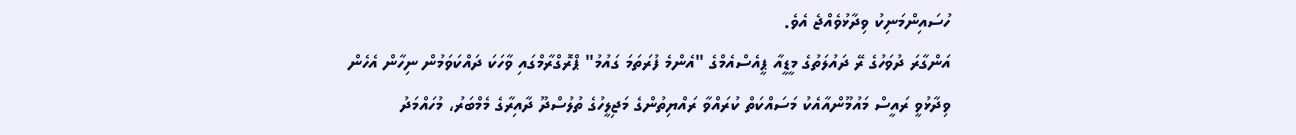ހުސައިންމަނިކު ވިދާޅުވެއްޖެ އެވެ.
އަންގާރަ ދުވަހުގެ ރޭ ދައުލަތުގެ މީޑީއާ ޕީއެސްއެމްގެ "އެންމެ ފުރަތަމަ ގައުމު" ޕްރޮގްރާމްގައި ވާހަކަ ދައްކަވަމުން ނިހާން އެހެން ވިދާޅުވީ ރައީސް މައުމޫންއާއެކު މަސައްކަތް ކުރައްވާ ރައްޔިތުންގެ މަޖިލީހުގެ ތުލުސްދޫ ދާއިރާގެ މެމްބަރު، މުހައްމަދު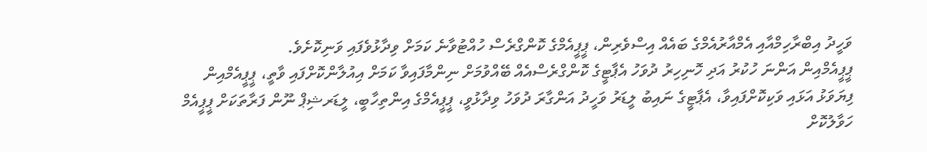ވަހީދު އިބްރާހިމްއާއި އެމްއާރުއެމްގެ ބައެއް އިސްވެރިން، ޕީޕީއެމްގެ ކޮންގްރެސް ހުއްޓުވާނެ ކަމަށް ވިދާޅުވެފައި ވަނިކޮށެވެ.
ޕީޕީއެމްއިން އަންނަ ހުކުރު އަދި ހޮނިހިރު ދުވަހު އެޕާޓީގެ ކޮންގްރެސްއެއް ބޭއްވުމަށް ނިންމާފައިވާ ކަމަށް އިއުލާންކޮށްފައި ވާތީ، ޕީޕީއެމްއިން ފިޔަވަޅު އަޅައި ވަކިކޮށްފައިވާ، އެޕާޓީގެ ނައިބު ލީޑަރު ވަހީދު އަންގާރަ ދުވަހު ވިދާޅުވީ، ޕީޕީއެމްގެ އިންތިހާބީ، ލީޑަރޝިޕް ނޫން ފަރާތަކަށް ޕީޕީއެމް ހަވާލުކޮށް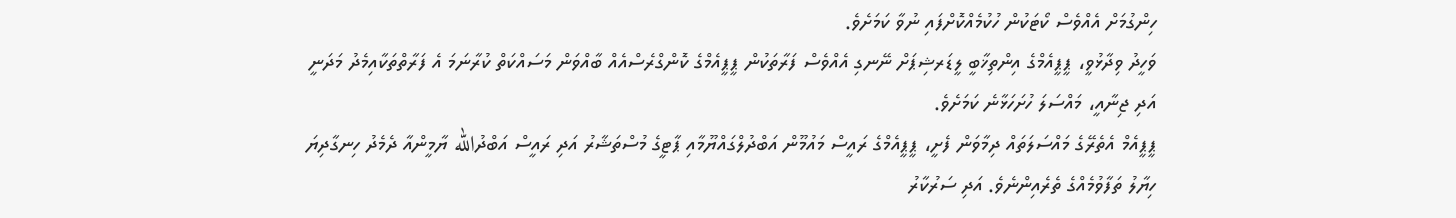ހިންގުމަށް އެއްވެސް ކޯޓަކުން ހުކުމެއްކޮށްފައި ނުވާ ކަމަށެވެ.
ވަހީދު ވިދާޅުވީ، ޕީޕީއެމްގެ އިންތިޚާބީ ލީޑަރޝިޕަށް ނޭނގި އެއްވެސް ފަރާތަކުން ޕީޕީއެމްގެ ކޮންގްރެސްއެއް ބާއްވަން މަސައްކަތް ކުރާނަމަ އެ ފަރާތްތަކާއިމެދު މަދަނީ އަދި ޖިނާއީ، މައްސަލަ ހުށަހަޅާނެ ކަމަށެވެ.
ޕީޕީއެމް އެތެރޭގެ މައްސަލަތައް ދިމާވަން ފެށީ، ޕީޕީއެމްގެ ރައީސް މައުމޫން އަބްދުލްގައްޔޫމާއި ޕާޓީގެ މުސްތަޝާރު އަދި ރައީސް އަބްދުالله ޔާމީންއާ ދެމެދު ހިނގާދިޔަ ހިޔާލު ތަފާވުމެއްގެ ތެރެއިންނެވެ. އަދި ސަރުކާރު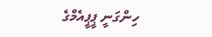ހިންގަނީ ޕީޕީއެމްގެ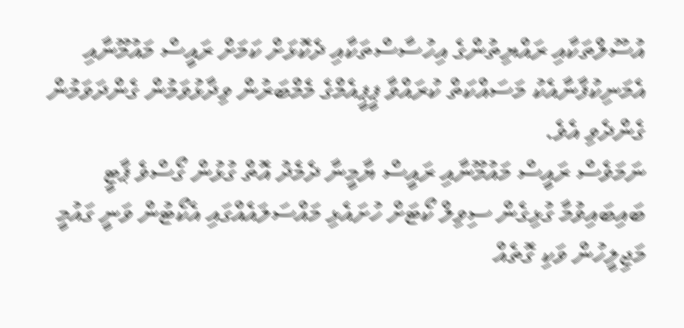އުސޫލްތަކާއި ރައްޔިތުންގެ އިހުސާސްތަކާއި ދެކޮޅަށް ކަމަށް ރައީސް މައުމޫނާއި އެމަނިކުފާނާއެކު މަސައްކަތް ކުރައްވާ ޕީޕީއެމްގެ މެމްބަރުން ވިދާޅުވަމުން ގެންދަވަމުން ގެންދެވި އެވެ.
ނަމަވެސް ރައީސް މައުމޫނާއި ރައީސް ޔާމީނާ ދެމެދު އޮތް ގުޅުން ގޯސްވެ ޕާޓީ ބައިބައިވުމާ ގުޅިގެން ސިވިލް ކޯޓަށް ހުށައެޅި މައްސަލައެއްގައި އެކޯޓުން ވަނީ ގައުމީ މަޖިލީހުން ވަކި ގޮތެއް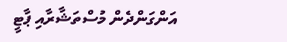އަންގަންދެން މުސްތަޝާރާއި ޕާޓީ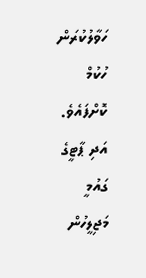ހަވާލުކުރަން ހުކުމް ކޮށްފައެވެ. އަދި ޕާޓީގެ ގައުމީ މަޖިލީހުން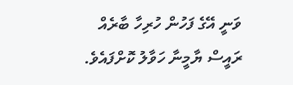ވަނީ އޭގެ ފަހުން ހުރިހާ ބާރެއް ރައީސް ޔާމީނާ ހަވާލު ކޮށްފައެވެ.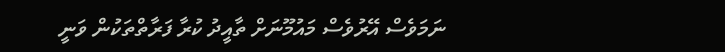ނަމަވެސް އޭރުވެސް މައުމޫނަށް ތާއީދު ކުރާ ފަރާތްތަކުން ވަނީ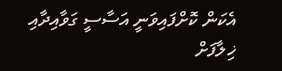އެކަން ކޮށްފައިވަނީ އަސާސީ ގަވާއިދާއި ޚިލާފަށް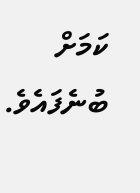ކަމަށް ބުނެފައެވެ.